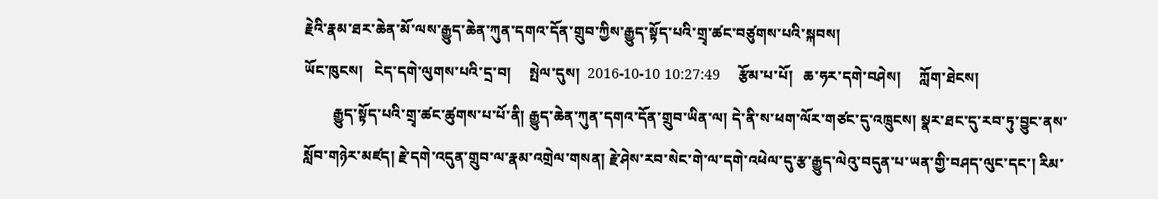རྗེའི་རྣམ་ཐར་ཆེན་མོ་ལས་རྒྱུད་ཆེན་ཀུན་དགའ་དོན་གྲུབ་ཀྱིས་རྒྱུད་སྟོད་པའི་གྲྭ་ཚང་བཙུགས་པའི་སྐབས།
ཡོང་ཁུངས།   ངེད་དགེ་ལུགས་པའི་དྲ་བ།     སྤེལ་དུས།  2016-10-10 10:27:49     རྩོམ་པ་པོ།   ཆ་ཧར་དགེ་བཤེས།     ཀློག་ཐེངས།
        རྒྱུད་སྟོད་པའི་གྲྭ་ཚང་ཚུགས་པ་པོ་ནི། རྒྱུད་ཆེན་ཀུན་དགའ་དོན་གྲུབ་ཡིན་ལ། དེ་ནི་ས་ཕག་ལོར་གཙང་དུ་འཁྲུངས། སྣར་ཐང་དུ་རབ་ཏུ་བྱུང་ནས་སློབ་གཉེར་མཛད། རྗེ་དགེ་འདུན་གྲུབ་ལ་རྣམ་འགྲེལ་གསན། རྗེ་ཤེས་རབ་སེང་གེ་ལ་དགེ་འཕེལ་དུ་རྩ་རྒྱུད་ལེའུ་བདུན་པ་ཡན་གྱི་བཤད་ལུང་དང་། རིམ་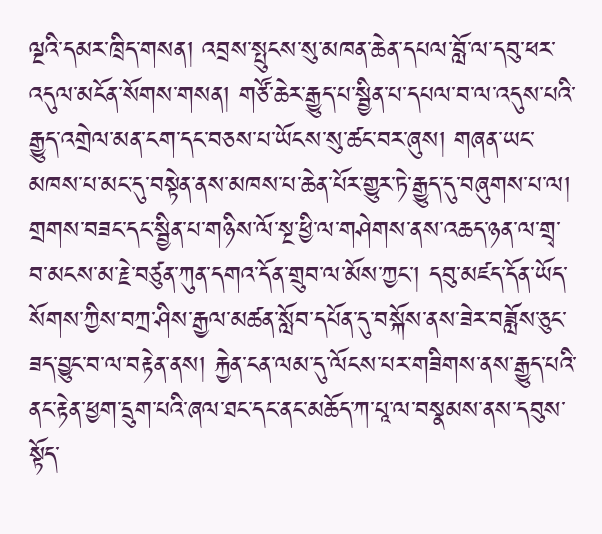ལྔའི་དམར་ཁྲིད་གསན། འབྲས་སྤུངས་སུ་མཁན་ཆེན་དཔལ་བློ་ལ་དབུ་ཕར་འདུལ་མངོན་སོགས་གསན། གཙོ་ཆེར་རྒྱུད་པ་སྦྱིན་པ་དཔལ་བ་ལ་འདུས་པའི་རྒྱུད་འགྲེལ་མན་ངག་དང་བཅས་པ་ཡོངས་སུ་ཚང་བར་ཞུས། གཞན་ཡང་མཁས་པ་མང་དུ་བསྟེན་ནས་མཁས་པ་ཆེན་པོར་གྱུར་ཏེ་རྒྱུད་དུ་བཞུགས་པ་ལ། གྲགས་བཟང་དང་སྦྱིན་པ་གཉིས་ལོ་སྔ་ཕྱི་ལ་གཤེགས་ནས་འཆད་ཉན་ལ་གྲྭ་བ་མངས་མ་རྗེ་བཙུན་ཀུན་དགའ་དོན་གྲུབ་ལ་མོས་ཀྱང་། དབུ་མཛད་དོན་ཡོད་སོགས་ཀྱིས་བཀྲ་ཤིས་རྒྱལ་མཚན་སློབ་དཔོན་དུ་བསྐོས་ནས་ཟེར་བཟློས་ཅུང་ཟད་བྱུང་བ་ལ་བརྟེན་ནས། རྐྱེན་ངན་ལམ་དུ་ལོངས་པར་གཟིགས་ནས་རྒྱུད་པའི་ནང་རྟེན་ཕྱག་དྲུག་པའི་ཞལ་ཐང་དང་ནང་མཆོད་ཀ་པཱ་ལ་བསྣམས་ནས་དབུས་སྟོད་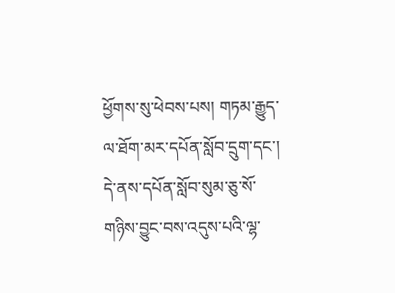ཕྱོགས་སུ་ཕེབས་པས། གཏམ་རྒྱུད་ལ་ཐོག་མར་དཔོན་སློབ་དྲུག་དང་། དེ་ནས་དཔོན་སློབ་སུམ་ཅུ་སོ་གཉིས་བྱུང་བས་འདུས་པའི་ལྷ་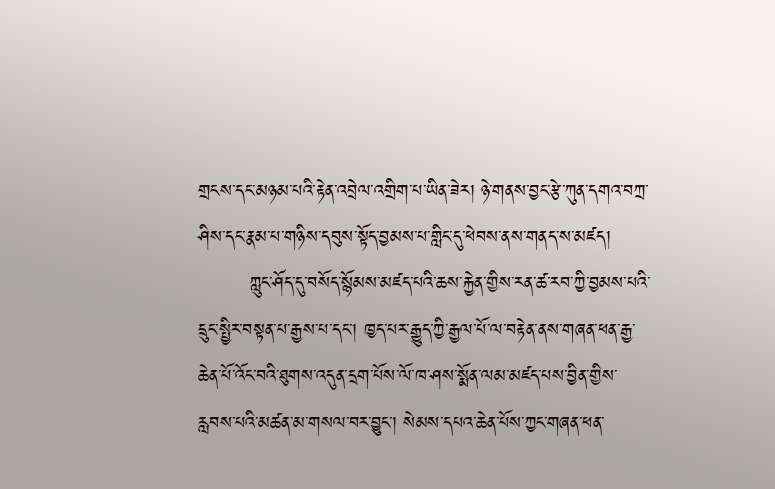གྲངས་དང་མཉམ་པའི་རྟེན་འབྲེལ་འགྲིག་པ་ཡིན་ཟེར། ཉེ་གནས་བྱང་རྩེ་ཀུན་དགའ་བཀྲ་ཤིས་དང་རྣམ་པ་གཉིས་དབུས་སྟོད་བྱམས་པ་གླིང་དུ་ཕེབས་ནས་གནད་ས་མཛད།
        ཀླུང་ཤོད་དུ་བསོད་སྙོམས་མཛད་པའི་ཆས་རྐྱེན་གྱིས་རན་ཚ་རབ་ཀྱི་བྱམས་པའི་དྲུང་སྤྱིར་བསྟན་པ་རྒྱས་པ་དང་། ཁྱད་པར་རྒྱུད་ཀྱི་རྒྱལ་པོ་ལ་བརྟེན་ནས་གཞན་ཕན་རྒྱ་ཆེན་པོ་འོང་བའི་ཐུགས་འདུན་དྲག་པོས་ལོ་ཁ་ཤས་སྨོན་ལམ་མཛད་པས་བྱིན་གྱིས་རླབས་པའི་མཚན་མ་གསལ་བར་བྱུང་། སེམས་དཔའ་ཆེན་པོས་ཀྱང་གཞན་ཕན་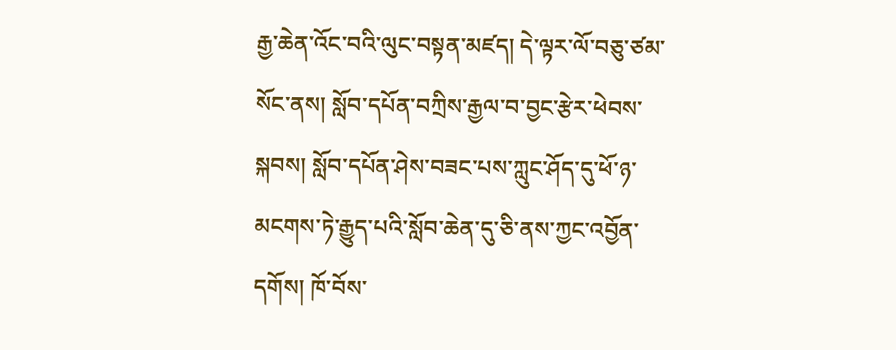རྒྱ་ཆེན་འོང་བའི་ལུང་བསྟན་མཛད། དེ་ལྟར་ལོ་བཅུ་ཙམ་སོང་ནས། སློབ་དཔོན་བཀྲིས་རྒྱལ་བ་བྱང་རྩེར་ཕེབས་སྐབས། སློབ་དཔོན་ཤེས་བཟང་པས་ཀླུང་ཤོད་དུ་ཕོ་ཉ་མངགས་ཏེ་རྒྱུད་པའི་སློབ་ཆེན་དུ་ཅི་ནས་ཀྱང་འབྱོན་དགོས། ཁོ་བོས་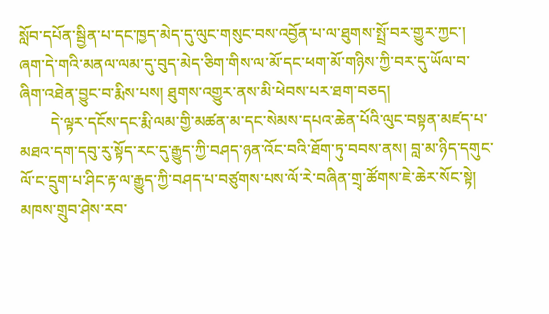སློབ་དཔོན་སྦྱིན་པ་དང་ཁྱད་མེད་དུ་ལུང་གསུང་བས་འབྱོན་པ་ལ་ཐུགས་སྤྲོ་བར་གྱུར་ཀྱང་། ཞག་དེ་གའི་མནལ་ལམ་དུ་བུད་མེད་ཅིག་གིས་ལ་མོ་དང་ཕག་མོ་གཉིས་ཀྱི་བར་དུ་ཡོལ་བ་ཞིག་འཐེན་བྱུང་བ་རྨིས་པས། ཐུགས་འགྱུར་ནས་མི་ཕེབས་པར་ཐག་བཅད།
        དེ་ལྟར་དངོས་དང་རྨི་ལམ་གྱི་མཚན་མ་དང་སེམས་དཔའ་ཆེན་པོའི་ལུང་བསྟན་མཛད་པ་མཐའ་དག་དབུ་རུ་སྟོད་རང་དུ་རྒྱུད་ཀྱི་བཤད་ཉན་འོང་བའི་ཐོག་ཏུ་བབས་ནས། བླ་མ་ཉིད་དགུང་ལོ་ང་དྲུག་པ་ཤིང་རྟ་ལ་རྒྱུད་ཀྱི་བཤད་པ་བཙུགས་པས་ལོ་རེ་བཞིན་གྲྭ་ཚོགས་ཇེ་ཆེར་སོང་སྟེ། མཁས་གྲུབ་ཤེས་རབ་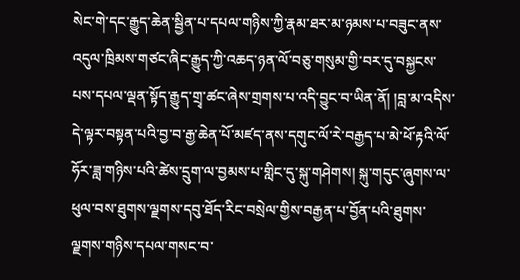སེང་གེ་དང་རྒྱུད་ཆེན་སྦྱིན་པ་དཔལ་གཉིས་ཀྱི་རྣམ་ཐར་མ་ཉམས་པ་བཟུང་ནས་འདུལ་ཁྲིམས་གཙང་ཞིང་རྒྱུད་ཀྱི་འཆད་ཉན་ལོ་བཅུ་གསུམ་གྱི་བར་དུ་བསྐྱངས་པས་དཔལ་ལྡན་སྟོད་རྒྱུད་གྲྭ་ཚང་ཞེས་གྲགས་པ་འདི་བྱུང་བ་ཡིན་ནོ། །བླ་མ་འདིས་དེ་ལྟར་བསྟན་པའི་བྱ་བ་རྒྱ་ཆེན་པོ་མཛད་ནས་དགུང་ལོ་རེ་བརྒྱད་པ་མེ་ཕོ་རྟའི་ལོ་ཧོར་ཟླ་གཉིས་པའི་ཚེས་དྲུག་ལ་བྱམས་པ་གླིང་དུ་སྐུ་གཤེགས། སྐུ་གདུང་ཞུགས་ལ་ཕུལ་བས་ཐུགས་ལྗགས་དབུ་ཐོད་རིང་བསྲེལ་གྱིས་བརྒྱན་པ་བྱོན་པའི་ཐུགས་ལྗགས་གཉིས་དཔལ་གསང་བ་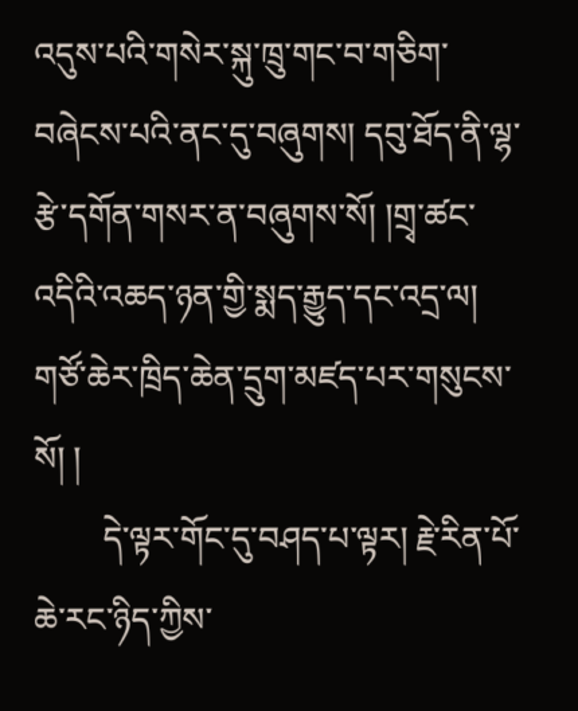འདུས་པའི་གསེར་སྐུ་ཁྲུ་གང་བ་གཅིག་བཞེངས་པའི་ནང་དུ་བཞུགས། དབུ་ཐོད་ནི་ལྷ་རྩེ་དགོན་གསར་ན་བཞུགས་སོ། །གྲྭ་ཚང་འདིའི་འཆད་ཉན་གྱི་སྨད་རྒྱུད་དང་འདྲ་ལ། གཙོ་ཆེར་ཁྲིད་ཆེན་དྲུག་མཛད་པར་གསུངས་སོ། །
        དེ་ལྟར་གོང་དུ་བཤད་པ་ལྟར། རྗེ་རིན་པོ་ཆེ་རང་ཉིད་ཀྱིས་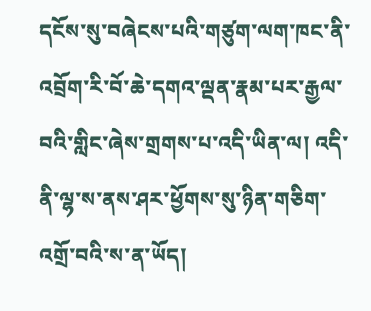དངོས་སུ་བཞེངས་པའི་གཙུག་ལག་ཁང་ནི་འབྲོག་རི་བོ་ཆེ་དགའ་ལྡན་རྣམ་པར་རྒྱལ་བའི་གླིང་ཞེས་གྲགས་པ་འདི་ཡིན་ལ། འདི་ནི་ལྷ་ས་ནས་ཤར་ཕྱོགས་སུ་ཉིན་གཅིག་འགྲོ་བའི་ས་ན་ཡོད།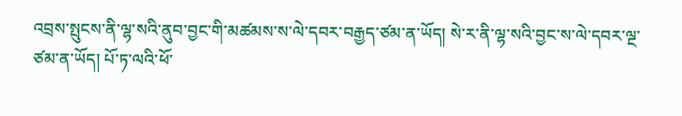འབྲས་སྤུངས་ནི་ལྷ་སའི་ནུབ་བྱང་གི་མཚམས་ས་ལེ་དབར་བརྒྱད་ཙམ་ན་ཡོད། སེ་ར་ནི་ལྷ་སའི་བྱང་ས་ལེ་དབར་ལྔ་ཙམ་ན་ཡོད། པོ་ཏ་ལའི་ཕོ་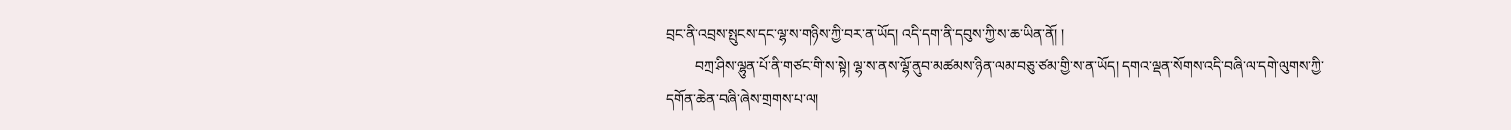བྲང་ནི་འབྲས་སྤུངས་དང་ལྷ་ས་གཉིས་ཀྱི་བར་ན་ཡོད། འདི་དག་ནི་དབུས་ཀྱི་ས་ཆ་ཡིན་ནོ། །
        བཀྲ་ཤིས་ལྷུན་པོ་ནི་གཙང་གི་ས་སྟེ། ལྷ་ས་ནས་ལྷོ་ནུབ་མཚམས་ཉིན་ལམ་བཅུ་ཙམ་གྱི་ས་ན་ཡོད། དགའ་ལྡན་སོགས་འདི་བཞི་ལ་དགེ་ལུགས་ཀྱི་དགོན་ཆེན་བཞི་ཞེས་གྲགས་པ་ལ།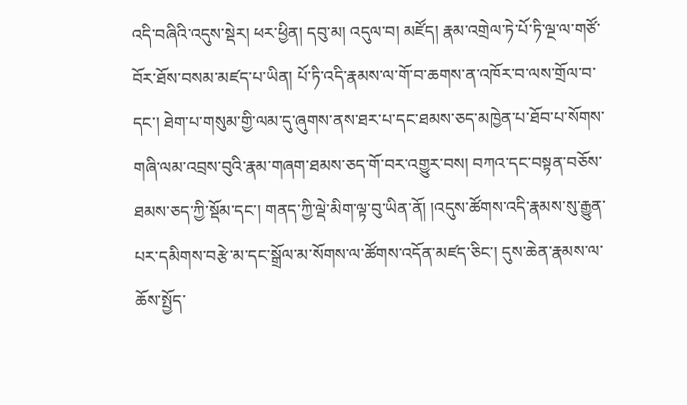འདི་བཞིའི་འདུས་སྡེར། ཕར་ཕྱིན། དབུ་མ། འདུལ་བ། མཛོད། རྣམ་འགྲེལ་ཏེ་པོ་ཏི་ལྔ་ལ་གཙོ་བོར་ཐོས་བསམ་མཛད་པ་ཡིན། པོ་ཏི་འདི་རྣམས་ལ་གོ་བ་ཆགས་ན་འཁོར་བ་ལས་གྲོལ་བ་དང་། ཐེག་པ་གསུམ་གྱི་ལམ་དུ་ཞུགས་ནས་ཐར་པ་དང་ཐམས་ཅད་མཁྱེན་པ་ཐོབ་པ་སོགས་གཞི་ལམ་འབྲས་བུའི་རྣམ་གཞག་ཐམས་ཅད་གོ་བར་འགྱུར་བས། བཀའ་དང་བསྟན་བཅོས་ཐམས་ཅད་ཀྱི་སྡོམ་དང་། གནད་ཀྱི་ལྡེ་མིག་ལྟ་བུ་ཡིན་ནོ། །འདུས་ཚོགས་འདི་རྣམས་སུ་རྒྱུན་པར་དམིགས་བརྩེ་མ་དང་སྒྲོལ་མ་སོགས་ལ་ཚོགས་འདོན་མཛད་ཅིང་། དུས་ཆེན་རྣམས་ལ་ཆོས་སྤྱོད་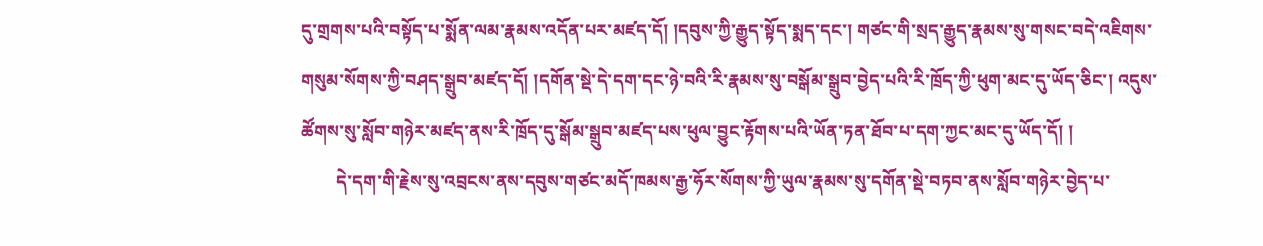དུ་གྲགས་པའི་བསྟོད་པ་སྨོན་ལམ་རྣམས་འདོན་པར་མཛད་དོ། །དབུས་ཀྱི་རྒྱུད་སྟོད་སྨད་དང་། གཙང་གི་སྲད་རྒྱུད་རྣམས་སུ་གསང་བདེ་འཇིགས་གསུམ་སོགས་ཀྱི་བཤད་སྒྲུབ་མཛད་དོ། །དགོན་སྡེ་དེ་དག་དང་ཉེ་བའི་རི་རྣམས་སུ་བསྒོམ་སྒྲུབ་བྱེད་པའི་རི་ཁྲོད་ཀྱི་ཕུག་མང་དུ་ཡོད་ཅིང་། འདུས་ཚོགས་སུ་སློབ་གཉེར་མཛད་ནས་རི་ཁྲོད་དུ་སྒོམ་སྒྲུབ་མཛད་པས་ཕུལ་བྱུང་རྟོགས་པའི་ཡོན་ཏན་ཐོབ་པ་དག་ཀྱང་མང་དུ་ཡོད་དོ། །
        དེ་དག་གི་རྗེས་སུ་འབྲངས་ནས་དབུས་གཙང་མདོ་ཁམས་རྒྱ་ཧོར་སོགས་ཀྱི་ཡུལ་རྣམས་སུ་དགོན་སྡེ་བཏབ་ནས་སློབ་གཉེར་བྱེད་པ་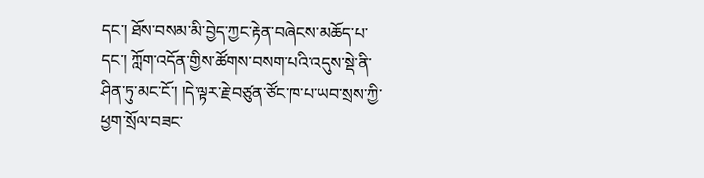དང་། ཐོས་བསམ་མི་བྱེད་ཀྱང་རྟེན་བཞེངས་མཆོད་པ་དང་། ཀློག་འདོན་གྱིས་ཚོགས་བསག་པའི་འདུས་སྡེ་ནི་ཤིན་ཏུ་མང་ངོ་། །དེ་ལྟར་རྗེ་བཙུན་ཙོང་ཁ་པ་ཡབ་སྲས་ཀྱི་ཕྱག་སྲོལ་བཟང་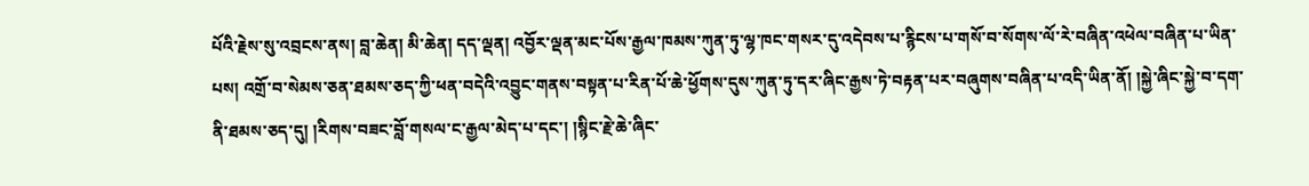པོའི་རྗེས་སུ་འབྲངས་ནས། བླ་ཆེན། མི་ཆེན། དད་ལྡན། འབྱོར་ལྡན་མང་པོས་རྒྱལ་ཁམས་ཀུན་ཏུ་ལྷ་ཁང་གསར་དུ་འདེབས་པ་རྙིངས་པ་གསོ་བ་སོགས་ལོ་རེ་བཞིན་འཕེལ་བཞིན་པ་ཡིན་པས། འགྲོ་བ་སེམས་ཅན་ཐམས་ཅད་ཀྱི་ཕན་བདེའི་འབྱུང་གནས་བསྟན་པ་རིན་པོ་ཆེ་ཕྱོགས་དུས་ཀུན་ཏུ་དར་ཞིང་རྒྱས་ཏེ་བརྟན་པར་བཞུགས་བཞིན་པ་འདི་ཡིན་ནོ། །སྐྱེ་ཞིང་སྐྱེ་བ་དག་ནི་ཐམས་ཅད་དུ། །རིགས་བཟང་བློ་གསལ་ང་རྒྱལ་མེད་པ་དང་། །སྙིང་རྗེ་ཆེ་ཞིང་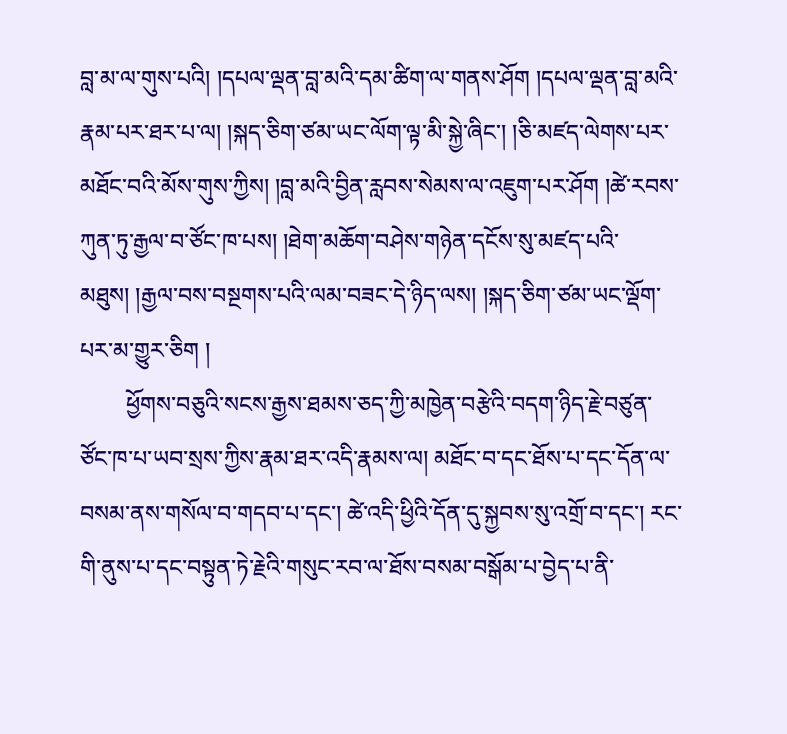བླ་མ་ལ་གུས་པའི། །དཔལ་ལྡན་བླ་མའི་དམ་ཚིག་ལ་གནས་ཤོག །དཔལ་ལྡན་བླ་མའི་རྣམ་པར་ཐར་པ་ལ། །སྐད་ཅིག་ཙམ་ཡང་ལོག་ལྟ་མི་སྐྱེ་ཞིང་། །ཅི་མཛད་ལེགས་པར་མཐོང་བའི་མོས་གུས་ཀྱིས། །བླ་མའི་བྱིན་རླབས་སེམས་ལ་འཇུག་པར་ཤོག །ཚེ་རབས་ཀུན་ཏུ་རྒྱལ་བ་ཙོང་ཁ་པས། །ཐེག་མཆོག་བཤེས་གཉེན་དངོས་སུ་མཛད་པའི་མཐུས། །རྒྱལ་བས་བསྔགས་པའི་ལམ་བཟང་དེ་ཉིད་ལས། །སྐད་ཅིག་ཙམ་ཡང་ལྡོག་པར་མ་གྱུར་ཅིག །
        ཕྱོགས་བཅུའི་སངས་རྒྱས་ཐམས་ཅད་ཀྱི་མཁྱེན་བརྩེའི་བདག་ཉིད་རྗེ་བཙུན་ཙོང་ཁ་པ་ཡབ་སྲས་ཀྱིས་རྣམ་ཐར་འདི་རྣམས་ལ། མཐོང་བ་དང་ཐོས་པ་དང་དོན་ལ་བསམ་ནས་གསོལ་བ་གདབ་པ་དང་། ཚེ་འདི་ཕྱིའི་དོན་དུ་སྐྱབས་སུ་འགྲོ་བ་དང་། རང་གི་ནུས་པ་དང་བསྟུན་ཏེ་རྗེའི་གསུང་རབ་ལ་ཐོས་བསམ་བསྒོམ་པ་བྱེད་པ་ནི་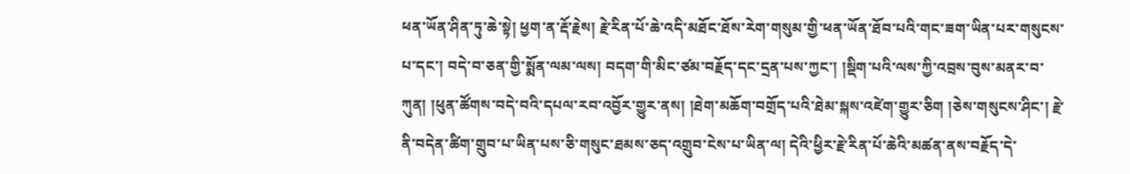ཕན་ཡོན་ཤིན་ཏུ་ཆེ་སྟེ། ཕྱག་ན་རྡོ་རྗེས། རྗེ་རིན་པོ་ཆེ་འདི་མཐོང་ཐོས་རེག་གསུམ་གྱི་ཕན་ཡོན་ཐོབ་པའི་གང་ཟག་ཡིན་པར་གསུངས་པ་དང་། བདེ་བ་ཅན་གྱི་སྨོན་ལམ་ལས། བདག་གི་མིང་ཙམ་བརྗོད་དང་དྲན་པས་ཀྱང་། །སྡིག་པའི་ལས་ཀྱི་འབྲས་བུས་མནར་བ་ཀུན། །ཕུན་ཚོགས་བདེ་བའི་དཔལ་རབ་འབྱོར་གྱུར་ནས། །ཐེག་མཆོག་བགྲོད་པའི་ཐེམ་སྐས་འཛེག་གྱུར་ཅིག །ཅེས་གསུངས་ཤིང་། རྗེ་ནི་བདེན་ཚིག་གྲུབ་པ་ཡིན་པས་ཅི་གསུང་ཐམས་ཅད་འགྲུབ་ངེས་པ་ཡིན་ལ། དེའི་ཕྱིར་རྗེ་རིན་པོ་ཆེའི་མཚན་ནས་བརྗོད་དེ་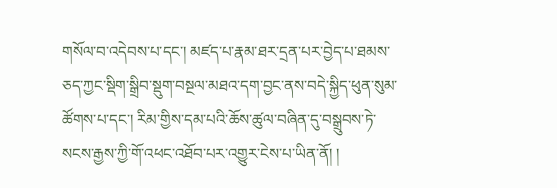གསོལ་བ་འདེབས་པ་དང་། མཛད་པ་རྣམ་ཐར་དྲན་པར་བྱེད་པ་ཐམས་ཅད་ཀྱང་སྡིག་སྒྲིབ་སྡུག་བསྔལ་མཐའ་དག་བྱང་ནས་བདེ་སྐྱིད་ཕུན་སུམ་ཚོགས་པ་དང་། རིམ་གྱིས་དམ་པའི་ཆོས་ཚུལ་བཞིན་དུ་བསྒྲུབས་ཏེ་སངས་རྒྱས་ཀྱི་གོ་འཕང་འཐོབ་པར་འགྱུར་ངེས་པ་ཡིན་ནོ། །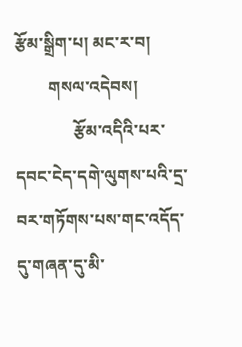རྩོམ་སྒྲིག་པ། མང་ར་བ།
        གསལ་འདེབས།
              རྩོམ་འདིའི་པར་དབང་ངེད་དགེ་ལུགས་པའི་དྲ་བར་གཏོགས་པས་གང་འདོད་དུ་གཞན་དུ་མི་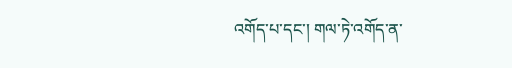འགོད་པ་དང་། གལ་ཏེ་འགོད་ན་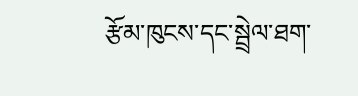རྩོམ་ཁུངས་དང་སྦྲེལ་ཐག་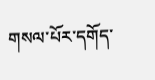གསལ་པོར་དགོད་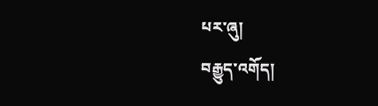པར་ཞུ།
བརྒྱུད་འགོད།